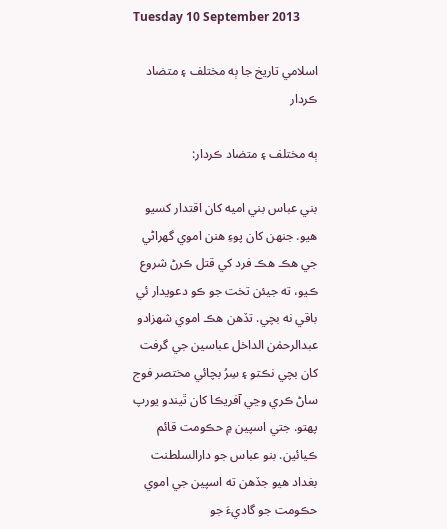Tuesday 10 September 2013

اسلامي تاريخ جا ٻه مختلف ۽ متضاد ڪردار

ٻه مختلف ۽ متضاد ڪردار:

بني عباس بني اميه کان اقتدار کسيو هيو. جنهن کان پوءِ هنن اموي گهراڻي جي هڪ هڪ فرد کي قتل ڪرڻ شروع ڪيو، ته جيئن تخت جو ڪو دعويدار ئي باقي نه بچي. تڏهن هڪ اموي شهزادو عبدالرحمٰن الداخل عباسين جي گرفت کان بچي نڪتو ۽ سِرُ بچائي مختصر فوج ساڻ ڪري وڃي آفريڪا کان ٿيندو يورپ پهتو. جتي اسپين ۾ حڪومت قائم ڪيائين. بنو عباس جو دارالسلطنت بغداد هيو جڏهن ته اسپين جي اموي حڪومت جو گاديءَ جو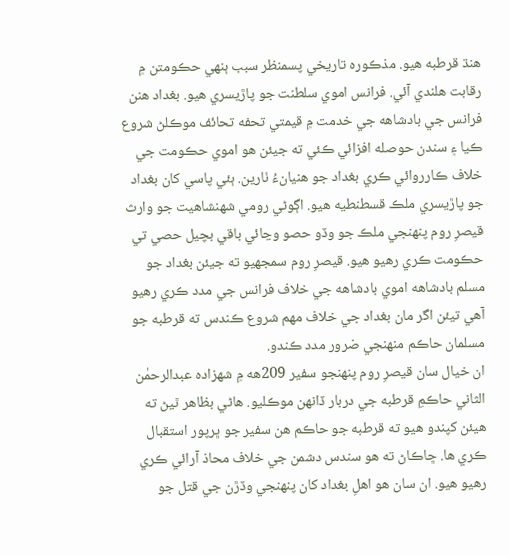هنڌ قرطبه هيو. مذڪوره تاريخي پسمنظر سبب ٻنهي حڪومتن ۾ رقابت هلندي آئي. فرانس اموي سلطنت جو پاڙيسري هيو. بغداد هنن فرانس جي بادشاهه جي خدمت ۾ قيمتي تحفه تحائف موڪلڻ شروع ڪيا ۽ سندن حوصله افزائي ڪئي ته جيئن هو اموي حڪومت جي خلاف ڪارروائي ڪري بغداد جو هنيانءُ ٺارين. ٻئي پاسي کان بغداد جو پاڙيسري ملڪ قسطنطيه هيو. اڳوڻي رومي شهنشاهيت جو وارث قيصرِ روم پنهنجي ملڪ جو وڏو حصو وڃائي باقي بچيل حصي تي حڪومت ڪري رهيو هيو. قيصرِ روم سمجهيو ته جيئن بغداد جو مسلم بادشاهه اموي بادشاهه جي خلاف فرانس جي مدد ڪري رهيو آهي تيئن اگر مان بغداد جي خلاف مهم شروع ڪندس ته قرطبه جو مسلمان حاڪم منهنجي ضرور مدد ڪندو.
ان خيال سان قيصرِ روم پنهنجو سفير 209هه ۾ شهزاده عبدالرحمٰن الثاني حاڪمِ قرطبه جي دربار ڏانهن موڪليو. هاڻي بظاهر ٿيڻ ته هيئن کپندو هيو ته قرطبه جو حاڪم هن سفير جو ڀرپور استقبال ڪري ها. ڇاڪاڻ ته هو سندس دشمن جي خلاف محاذ آرائي ڪري رهيو هيو. ان سان هو اهلِ بغداد کان پنهنجي وڏڙن جي قتل جو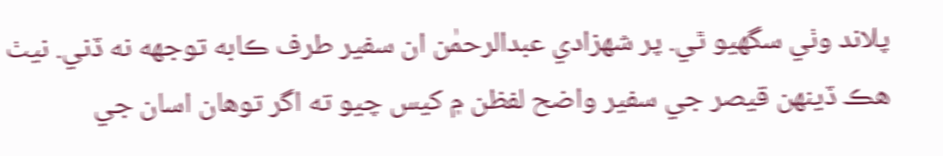پلاند وٺي سگهيو ٿي. پر شهزادي عبدالرحمٰن ان سفير طرف ڪابه توجهه نه ڏني. نيٺ هڪ ڏينهن قيصر جي سفير واضح لفظن ۾ کيس چيو ته اگر توهان اسان جي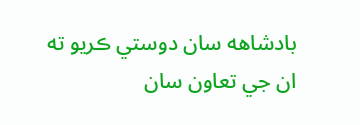بادشاهه سان دوستي ڪريو ته ان جي تعاون سان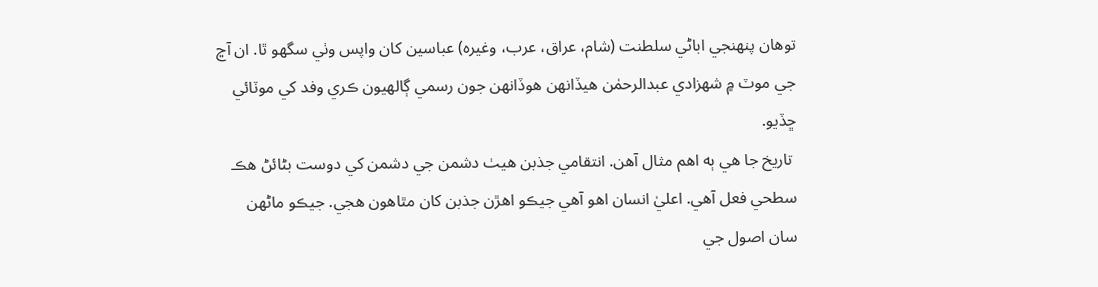توهان پنهنجي اباڻي سلطنت (شام، عراق، عرب، وغيره) عباسين کان واپس وٺي سگهو ٿا. ان آڇ جي موٽ ۾ شهزادي عبدالرحمٰن هيڏانهن هوڏانهن جون رسمي ڳالهيون ڪري وفد کي موٽائي ڇڏيو.
 تاريخ جا هي ٻه اهم مثال آهن. انتقامي جذبن هيٺ دشمن جي دشمن کي دوست بڻائڻ هڪ سطحي فعل آهي. اعليٰ انسان اهو آهي جيڪو اهڙن جذبن کان مٿاهون هجي. جيڪو ماڻهن سان اصول جي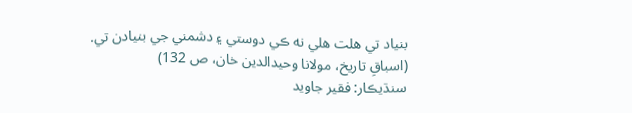بنياد تي هلت هلي نه ڪي دوستي ۽ دشمني جي بنيادن تي.
(اسباقِ تاريخ، مولانا وحيدالدين خان، ص 132)
سنڌيڪار: فقير جاويد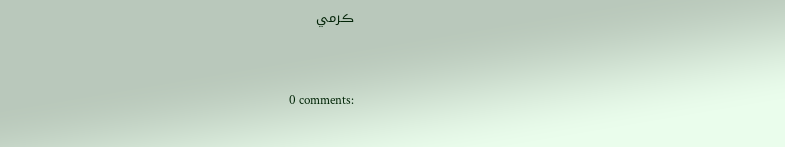ڪرمي


0 comments: